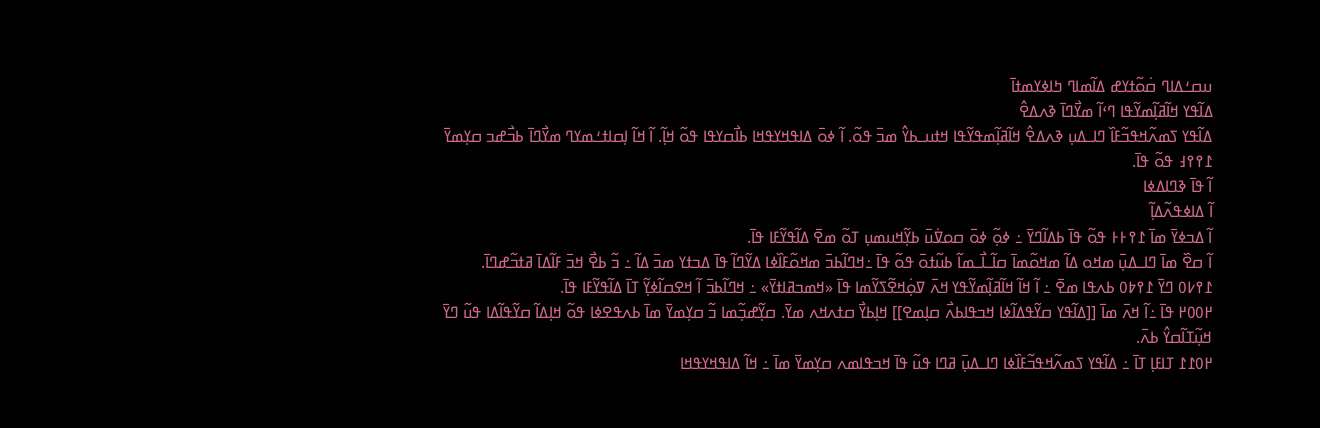ߎߛߑߡߊߣ ߛ߭ߋ߬ߙߌߝ ߡߊ߬ߘߊߣ ߤߊߦߌߘߙߊ߫
ߡߊ߬ߟߌ ߞߊ߬ߥߊ߲߬ߘߌ߬ߟߊ ߣߵߊ߬ ߘߌ߯ߣߊ߫ ߢߍߡߐ߮
ߡߊ߬ߟߌ ߖߘߍ߬ߞߟߏ߬ߓߊ߰ ߣߊߺߡߎ߲ ߢߍߡߐ߮ ߞߊ߬ߥߊ߲߬ߘߟߌ߬ߟߊ ߞߙߎߺߕߌ߮ ߘߏ߫ ߟߋ߬. ߊ߬ ߦߋ߫ ߡߊߟߞߌߟߞߊ ߕߊ߯ߛߌߟߊ ߟߋ߬ ߞߊ߲߬. ߊ߬ ߞߊ߬ ߊ߲ߛߊߙߑߘߌߣ ߘߌ߯ߣߊ߫ ߕߏ߯ߝߏ ߛߌ߲ߘߌ߫ ߁߉߉߃ ߟߋ߬ ߟߊ߫.
ߊ߬ ߟߊ߫ ߢߣߊߡߦߊ
ߊ߬ ߡߊߦߟߍ߬ߡߊ߲߬
ߊ߬ ߡߏߦߌ߫ ߘߊ߫ ߁߉߅߅ ߟߋ߬ ߟߊ߫ ߕߡߊ߬ߣߌ߫ ߸ ߦߋ߲߬ ߦߋ߫ ߛߋߜ߭ߎ߫ ߕߌ߲߬ߞߎߘߎ߲ ߠߋ߬ ߘߐ߫ ߡߊ߬ߟߌ߬ߓߊ ߟߊ߫.
ߊ߬ ߛߐ߰ ߘߊ߫ ߣߊߺߡߎ߲߫ ߘߞߋ ߡߊ߬ ߘߞߋ߬ߘߊ߫ ߛߊ߬ߺߊ߯ߺߘߊ߬ ߕߎ߬ߙߋ߫ ߟߋ߬ ߟߊ߫ ߸ߞߣߊ߬ߕߏ߫ ߘߞߋ߬ߓߊ߰ߦߊ ߡߌ߬ߣߊ߬ ߟߊ߫ ߡߏߙߌ ߘߏ߫ ߡߊ߬ ߸ ߏ߬ ߕߐ߯ ߞߏ߫ ߓߊ߬ߡߊ߫ ߥߙߏ߬ߝߣߊ߫.
߁߉߇߀ ߣߌ߫ ߁߉߈߀ ߕߍߟߊ ߘߐ߫ ߸ ߊ߬ ߞߊ߬ ߞߊ߬ߥߊ߲߬ߘߌ߬ߟߌ ߞߍ߫ ߜߋ߲߭ߞߐ߬ߖߌ߬ߘߊ ߟߊ߫ «ߞߘߏߥߊߙߌ߫» ߸ ߞߣߊ߬ߕߏ߫ ߊ߬ ߞߐߛߊ߬ߦߌ߲߬ ߠߊ߫ ߡߊ߬ߟߌ߬ߓߊ ߟߊ߫.
߂߀߀߂ ߟߊ߫ ߸ߊ߬ ߞߍ߫ ߘߊ߫ [[ߡߊ߬ߟߌ ߛߌ߬ߟߡߊ߬ߦߊ ߞߏߟߊߕߍ߯ ߛߊ߲ߘߐ]] ߞߊ߲ߕߌ߯ ߛߙߍߞߍ ߘߌ߫. ߛߌ߲߬ߝߏ߲߬ߘߊ ߏ߬ ߛߌ߲ߘߌ߫ ߘߊ߫ ߕߍߟߐߦߊ ߟߋ߬ ߞߊ߲ߡߊ߬ ߛߌ߬ߟߊ߬ߡߊ ߟߎ߬ ߣߌ߫ ߞߎ߲߬ߠߊ߬ߛߌ߮ ߕߍ߫.
߂߀߁߁ ߠߊߓߊ߲ ߠߊ߫ ߸ ߡߊ߬ߟߌ ߖߘߍ߬ߞߟߏ߬ߓߊ߰ߦߊ ߣߊߺߡߎ߲߫ ߥߣߊ ߟߎ߬ ߟߊ߫ ߞߏߟߊߘߍ ߛߌ߲ߘߌ߫ ߘߊ߫ ߸ ߞߊ߬ ߡߊߟߞߌߟߞߊ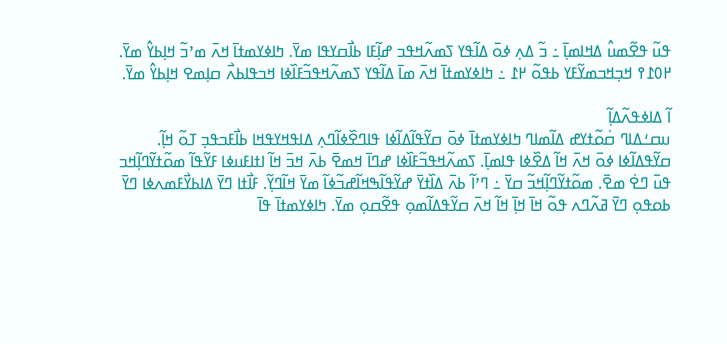ߟߎ߬ ߟߐ߬ߘߎ߮ ߡߞߊߘߊ߲߫ ߸ ߏ߬ ߡߍ߲ ߦߋ߫ ߡߊ߬ߟߌ ߖߘߍ߬ߞߟߏ ߝߊ߲߬ߓߊ ߕߊ߯ߛߌߟߊ ߘߌ߫. ߤߊߦߌߘߙߊ߫ ߞߍ߫ ߘߴߏ߬ ߞߊ߲ߕߌ߮ ߘߌ߫.
߂߀߁߉ ߞߏ߲ߞߏߘߌ߬ߓߌ ߕߟߋ߬ ߂߁ ߸ ߤߊߦߌߘߙߊ߫ ߞߍ߫ ߘߊ߫ ߡߊ߬ߟߌ ߖߘߍ߬ߞߟߏ߬ߓߊ߰ߦߊ ߞߏߟߊߕߍ߯ ߛߊ߲ߘߐ ߞߊ߲ߕߌ߮ ߘߌ߫.

ߊ߬ ߡߊߦߟߍ߬ߡߊ߲߬
ߎߛߑߡߊߣ ߛ߭ߋ߬ߙߌߝ ߡߊ߬ߘߊߣ ߤߊߦߌߘߙߊ߫ ߦߋ߫ ߛߌ߬ߟߊ߬ߡߊ߬ߦߊ ߟߊߣߐ߰ߦߊ߬ߣߍ߲ ߡߊߟߞߌߟߞߊ ߕߊ߯ߓߏߟߏ߲ ߠߋ߬ ߞߊ߲߬. ߛߌ߬ߟߡߊ߬ߦߊ ߦߋ߫ ߞߍ߫ ߞߊ߬ ߡߐ߰ߦߊ ߟߊߘߊ߲߫. ߖߘߍ߬ߞߟߏ߬ߓߊ߰ߦߊ ߝߣߊ߫ ߞߘߐ߫ ߕߍ߫ ߞߏ߫ ߞߊ߬ ߊߙߊߓߎߦߊ ߓߌ߬ߟߊ߬ ߘߋ߬ߙߌ߬ߣߊ߲߬ߞߏ ߟߎ߫ ߣߐ߭ ߘߐ߫. ߘߋ߬ߙߌ߬ߣߊ߲߬ߞߏ߬ ߛߌ߫ ߸ ߣߴߊ߬ ߕߍ߫ ߡߊ߰ߙߌ߫ ߝߌ߬ߟߊ߬ߒߞߊ߬ߝߏ߬ߦߊ߬ ߘߌ߫ ߞߊ߬ߣߌ߲߬. ߓߊ߯ߙߊ ߣߌ߫ ߡߊߕߌ߯ߓߘߍߦߊ ߣߌ߫ ߕߋߟߋ߲ ߣߌ߫ ߥߍ߬ߣߍ ߟߋ߬ ߞߊ߫ ߞߊ߲߫ ߞߊ߬ ߞߍ߫ ߛߌ߬ߟߡߊ߬ߘߋ߲ ߟߐ߬ߛߋ߲ ߘߌ߫. ߤߊߦߌߘߙߊ߫ ߟߊ߫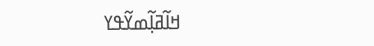ߞߊ߬ߥߊ߲߬ߘߌ߬ߟߌ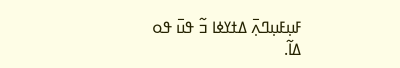ߓߎ߲ߓߎ߲ߣߍ߲߫ ߡߙߌߦߊ ߏ߬ ߟߎ߫ ߟߋ ߡߊ߬.